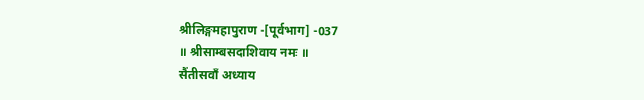श्रीलिङ्गमहापुराण -[पूर्वभाग] -037
॥ श्रीसाम्बसदाशिवाय नमः ॥
सैंतीसवाँ अध्याय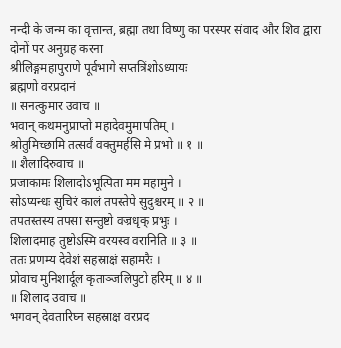नन्दी के जन्म का वृत्तान्त, ब्रह्मा तथा विष्णु का परस्पर संवाद और शिव द्वारा दोनों पर अनुग्रह करना
श्रीलिङ्गमहापुराणे पूर्वभागे सप्तत्रिंशोऽध्यायः
ब्रह्मणो वरप्रदानं
॥ सनत्कुमार उवाच ॥
भवान् कथमनुप्राप्तो महादेवमुमापतिम् ।
श्रोतुमिच्छामि तत्सर्वं वक्तुमर्हसि मे प्रभो ॥ १ ॥
॥ शैलादिरुवाच ॥
प्रजाकामः शिलादोऽभूत्पिता मम महामुने ।
सोऽप्यन्धः सुचिरं कालं तपस्तेपे सुदुश्चरम् ॥ २ ॥
तपतस्तस्य तपसा सन्तुष्टो वज्रधृक् प्रभुः ।
शिलादमाह तुष्टोऽस्मि वरयस्व वरानिति ॥ ३ ॥
ततः प्रणम्य देवेशं सहस्राक्षं सहामरैः ।
प्रोवाच मुनिशार्दूल कृताञ्जलिपुटो हरिम् ॥ ४ ॥
॥ शिलाद उवाच ॥
भगवन् देवतारिघ्न सहस्राक्ष वरप्रद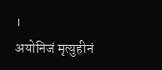।
अयोनिजं मृत्युहीनं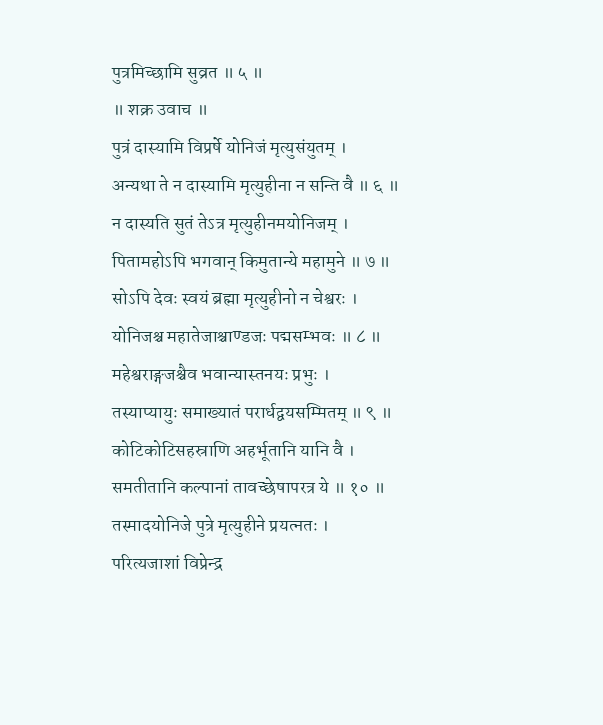पुत्रमिच्छामि सुव्रत ॥ ५ ॥
॥ शक्र उवाच ॥
पुत्रं दास्यामि विप्रर्षे योनिजं मृत्युसंयुतम् ।
अन्यथा ते न दास्यामि मृत्युहीना न सन्ति वै ॥ ६ ॥
न दास्यति सुतं तेऽत्र मृत्युहीनमयोनिजम् ।
पितामहोऽपि भगवान् किमुतान्ये महामुने ॥ ७ ॥
सोऽपि देवः स्वयं ब्रह्मा मृत्युहीनो न चेश्वरः ।
योनिजश्च महातेजाश्चाण्डजः पद्मसम्भवः ॥ ८ ॥
महेश्वराङ्गजश्चैव भवान्यास्तनयः प्रभुः ।
तस्याप्यायुः समाख्यातं परार्धद्वयसम्मितम् ॥ ९ ॥
कोटिकोटिसहस्राणि अहर्भूतानि यानि वै ।
समतीतानि कल्पानां तावच्छेषापरत्र ये ॥ १० ॥
तस्मादयोनिजे पुत्रे मृत्युहीने प्रयत्नतः ।
परित्यजाशां विप्रेन्द्र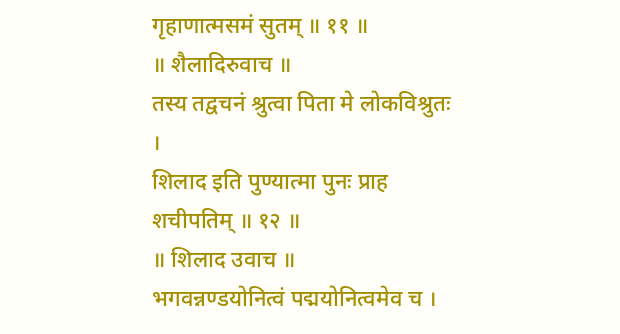गृहाणात्मसमं सुतम् ॥ ११ ॥
॥ शैलादिरुवाच ॥
तस्य तद्वचनं श्रुत्वा पिता मे लोकविश्रुतः ।
शिलाद इति पुण्यात्मा पुनः प्राह शचीपतिम् ॥ १२ ॥
॥ शिलाद उवाच ॥
भगवन्नण्डयोनित्वं पद्मयोनित्वमेव च ।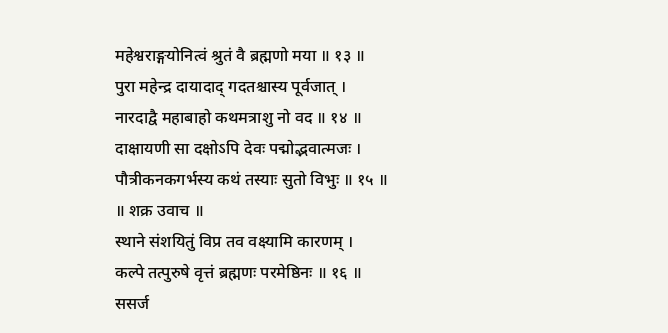महेश्वराङ्गयोनित्वं श्रुतं वै ब्रह्मणो मया ॥ १३ ॥
पुरा महेन्द्र दायादाद् गदतश्चास्य पूर्वजात् ।
नारदाद्वै महाबाहो कथमत्राशु नो वद ॥ १४ ॥
दाक्षायणी सा दक्षोऽपि देवः पद्मोद्भवात्मजः ।
पौत्रीकनकगर्भस्य कथं तस्याः सुतो विभुः ॥ १५ ॥
॥ शक्र उवाच ॥
स्थाने संशयितुं विप्र तव वक्ष्यामि कारणम् ।
कल्पे तत्पुरुषे वृत्तं ब्रह्मणः परमेष्ठिनः ॥ १६ ॥
ससर्ज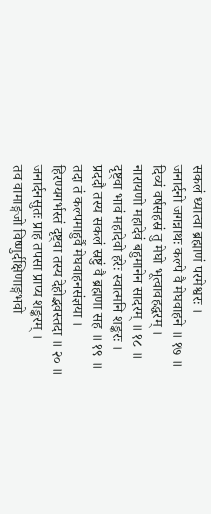सकलं ध्यात्वा ब्रह्माणं परमेश्वरः ।
जनार्दनो जगन्नाथः कल्पे वै मेघवाहने ॥ १७ ॥
दिव्यं वर्षसहस्रं तु मेघो भूत्वावहद्धरम् ।
नारायणो महादेवं बहुमानेन सादरम् ॥ १८ ॥
दृष्ट्वा भावं महादेवो हरेः स्वात्मनि शङ्करः ।
प्रददौ तस्य सकलं स्रष्टुं वै ब्रह्मणा सह ॥ १९ ॥
तदा तं कल्पमाहुर्वै मेघवाहनसंज्ञया ।
हिरण्यगर्भस्तं दृष्ट्वा तस्य देहोद्भवस्तदा ॥ २० ॥
जनार्दनसुतः प्राह तपसा प्राप्य शङ्करम् ।
तव वामाङ्गजो विष्णुर्दक्षिणाङ्गभवो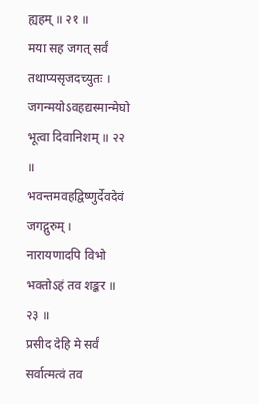ह्यहम् ॥ २१ ॥
मया सह जगत् सर्वं तथाप्यसृजदच्युतः ।
जगन्मयोऽवहद्यस्मान्मेघो भूत्वा दिवानिशम् ॥ २२ ॥
भवन्तमवहद्विष्णुर्देवदेवं जगद्गुरुम् ।
नारायणादपि विभो भक्तोऽहं तव शङ्कर ॥ २३ ॥
प्रसीद देहि मे सर्वं सर्वात्मत्वं तव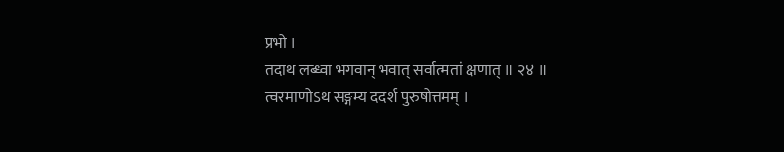प्रभो ।
तदाथ लब्ध्वा भगवान् भवात् सर्वात्मतां क्षणात् ॥ २४ ॥
त्वरमाणोऽथ सङ्गम्य ददर्श पुरुषोत्तमम् ।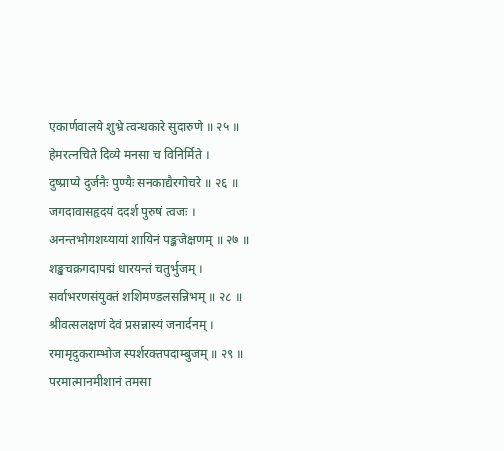एकार्णवालये शुभ्रे त्वन्धकारे सुदारुणे ॥ २५ ॥
हेमरत्नचिते दिव्ये मनसा च विनिर्मिते ।
दुष्प्राप्ये दुर्जनैः पुण्यैः सनकाद्यैरगोचरे ॥ २६ ॥
जगदावासहृदयं ददर्श पुरुषं त्वजः ।
अनन्तभोगशय्यायां शायिनं पङ्कजेक्षणम् ॥ २७ ॥
शङ्खचक्रगदापद्मं धारयन्तं चतुर्भुजम् ।
सर्वाभरणसंयुक्तं शशिमण्डलसन्निभम् ॥ २८ ॥
श्रीवत्सलक्षणं देवं प्रसन्नास्यं जनार्दनम् ।
रमामृदुकराम्भोज स्पर्शरक्तपदाम्बुजम् ॥ २९ ॥
परमात्मानमीशानं तमसा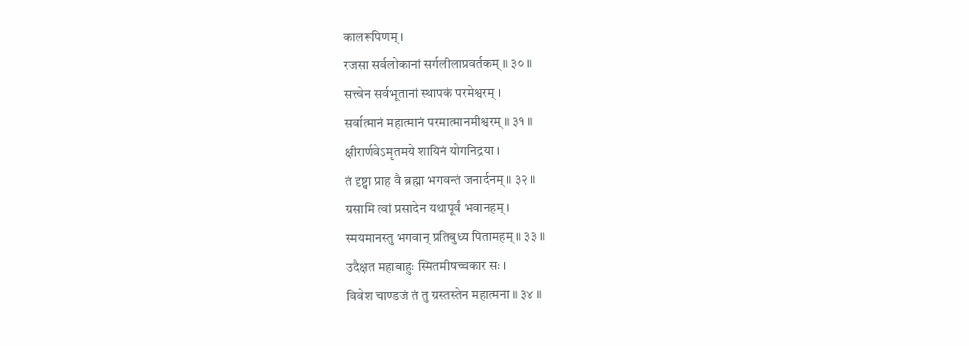कालरूपिणम् ।
रजसा सर्वलोकानां सर्गलीलाप्रवर्तकम् ॥ ३० ॥
सत्त्वेन सर्वभूतानां स्थापकं परमेश्वरम् ।
सर्वात्मानं महात्मानं परमात्मानमीश्वरम् ॥ ३१ ॥
क्षीरार्णवेऽमृतमये शायिनं योगनिद्रया ।
तं दृष्ट्वा प्राह वै ब्रह्मा भगवन्तं जनार्दनम् ॥ ३२ ॥
ग्रसामि त्वां प्रसादेन यथापूर्वं भवानहम् ।
स्मयमानस्तु भगवान् प्रतिबुध्य पितामहम् ॥ ३३ ॥
उदैक्षत महाबाहुः स्मितमीषच्चकार सः ।
विवेश चाण्डजं तं तु ग्रस्तस्तेन महात्मना ॥ ३४ ॥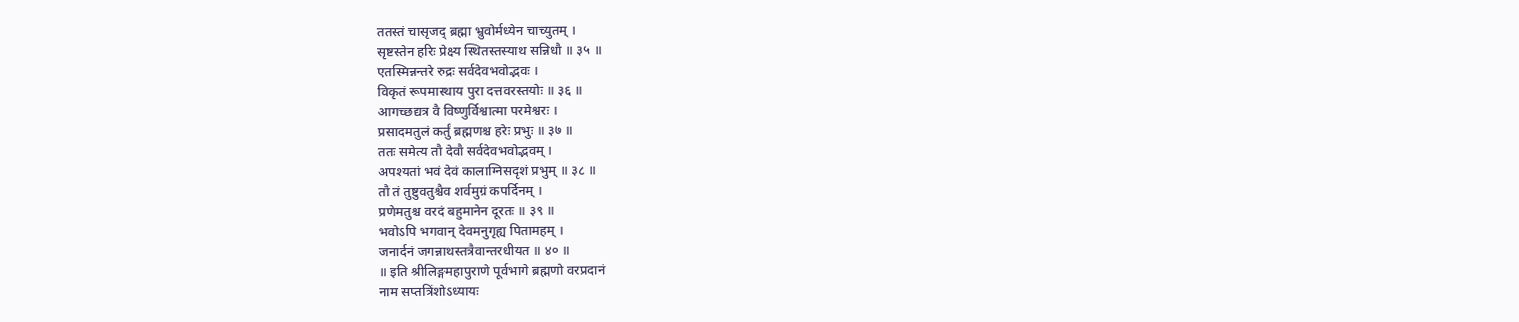ततस्तं चासृजद् ब्रह्मा भ्रुवोर्मध्येन चाच्युतम् ।
सृष्टस्तेन हरिः प्रेक्ष्य स्थितस्तस्याथ सन्निधौ ॥ ३५ ॥
एतस्मिन्नन्तरे रुद्रः सर्वदेवभवोद्भवः ।
विकृतं रूपमास्थाय पुरा दत्तवरस्तयोः ॥ ३६ ॥
आगच्छद्यत्र वै विष्णुर्विश्वात्मा परमेश्वरः ।
प्रसादमतुलं कर्तुं ब्रह्मणश्च हरेः प्रभुः ॥ ३७ ॥
ततः समेत्य तौ देवौ सर्वदेवभवोद्भवम् ।
अपश्यतां भवं देवं कालाग्निसदृशं प्रभुम् ॥ ३८ ॥
तौ तं तुष्टुवतुश्चैव शर्वमुग्रं कपर्दिनम् ।
प्रणेमतुश्च वरदं बहुमानेन दूरतः ॥ ३९ ॥
भवोऽपि भगवान् देवमनुगृह्य पितामहम् ।
जनार्दनं जगन्नाथस्तत्रैवान्तरधीयत ॥ ४० ॥
॥ इति श्रीलिङ्गमहापुराणे पूर्वभागे ब्रह्मणो वरप्रदानं
नाम सप्तत्रिंशोऽध्यायः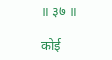॥ ३७ ॥

कोई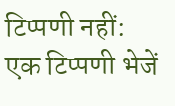टिप्पणी नहीं:
एक टिप्पणी भेजें